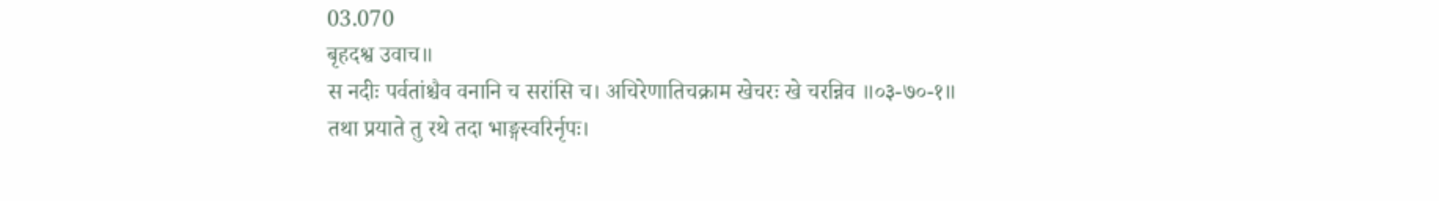03.070
बृहदश्व उवाच॥
स नदीः पर्वतांश्चैव वनानि च सरांसि च। अचिरेणातिचक्राम खेचरः खे चरन्निव ॥०३-७०-१॥
तथा प्रयाते तु रथे तदा भाङ्गस्वरिर्नृपः।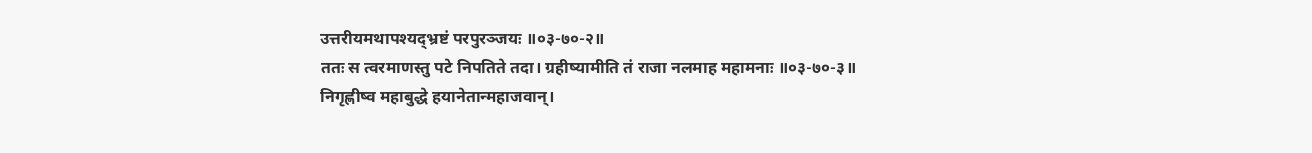उत्तरीयमथापश्यद्भ्रष्टं परपुरञ्जयः ॥०३-७०-२॥
ततः स त्वरमाणस्तु पटे निपतिते तदा। ग्रहीष्यामीति तं राजा नलमाह महामनाः ॥०३-७०-३॥
निगृह्णीष्व महाबुद्धे हयानेतान्महाजवान्।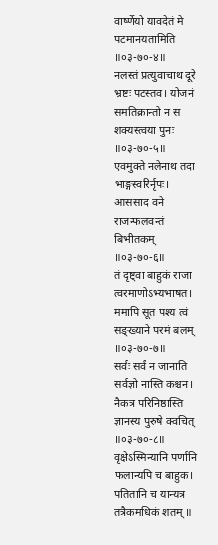वार्ष्णेयो यावदेतं मे पटमानयतामिति ॥०३-७०-४॥
नलस्तं प्रत्युवाचाथ दूरे भ्रष्टः पटस्तव। योजनं समतिक्रान्तो न स शक्यस्त्वया पुनः ॥०३-७०-५॥
एवमुक्ते नलेनाथ तदा भाङ्गस्वरिर्नृपः। आससाद वने राजन्फलवन्तं बिभीतकम् ॥०३-७०-६॥
तं दृष्ट्वा बाहुकं राजा त्वरमाणोऽभ्यभाषत। ममापि सूत पश्य त्वं सङ्ख्याने परमं बलम् ॥०३-७०-७॥
सर्वः सर्वं न जानाति सर्वज्ञो नास्ति कश्चन। नैकत्र परिनिष्ठास्ति ज्ञानस्य पुरुषे क्वचित् ॥०३-७०-८॥
वृक्षेऽस्मिन्यानि पर्णानि फलान्यपि च बाहुक। पतितानि च यान्यत्र तत्रैकमधिकं शतम् ॥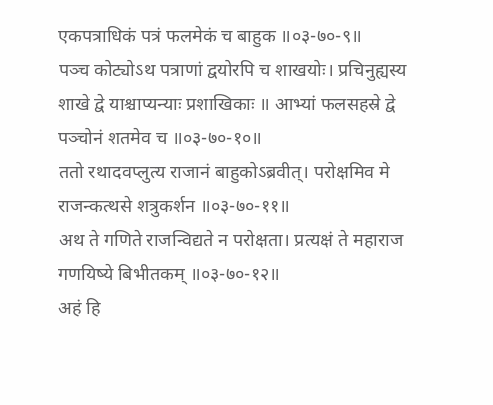एकपत्राधिकं पत्रं फलमेकं च बाहुक ॥०३-७०-९॥
पञ्च कोट्योऽथ पत्राणां द्वयोरपि च शाखयोः। प्रचिनुह्यस्य शाखे द्वे याश्चाप्यन्याः प्रशाखिकाः ॥ आभ्यां फलसहस्रे द्वे पञ्चोनं शतमेव च ॥०३-७०-१०॥
ततो रथादवप्लुत्य राजानं बाहुकोऽब्रवीत्। परोक्षमिव मे राजन्कत्थसे शत्रुकर्शन ॥०३-७०-११॥
अथ ते गणिते राजन्विद्यते न परोक्षता। प्रत्यक्षं ते महाराज गणयिष्ये बिभीतकम् ॥०३-७०-१२॥
अहं हि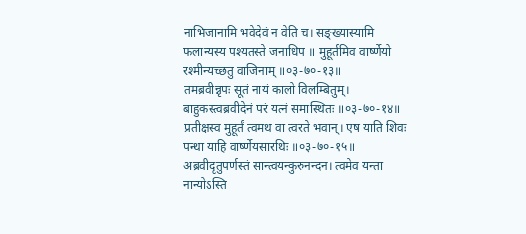नाभिजानामि भवेदेवं न वेति च। सङ्ख्यास्यामि फलान्यस्य पश्यतस्ते जनाधिप ॥ मुहूर्तमिव वार्ष्णेयो रश्मीन्यच्छतु वाजिनाम् ॥०३-७०-१३॥
तमब्रवीन्नृपः सूतं नायं कालो विलम्बितुम्। बाहुकस्त्वब्रवीदेनं परं यत्नं समास्थितः ॥०३-७०-१४॥
प्रतीक्षस्व मुहूर्तं त्वमथ वा त्वरते भवान्। एष याति शिवः पन्था याहि वार्ष्णेयसारथिः ॥०३-७०-१५॥
अब्रवीदृतुपर्णस्तं सान्त्वयन्कुरुनन्दन। त्वमेव यन्ता नान्योऽस्ति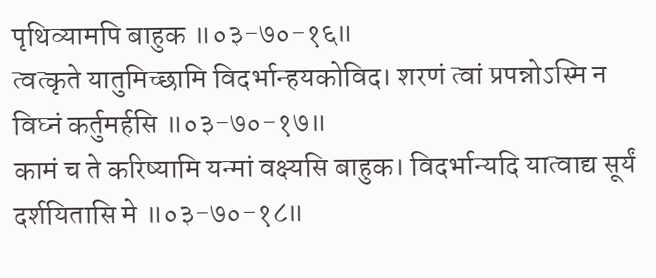पृथिव्यामपि बाहुक ॥०३-७०-१६॥
त्वत्कृते यातुमिच्छामि विदर्भान्हयकोविद। शरणं त्वां प्रपन्नोऽस्मि न विघ्नं कर्तुमर्हसि ॥०३-७०-१७॥
कामं च ते करिष्यामि यन्मां वक्ष्यसि बाहुक। विदर्भान्यदि यात्वाद्य सूर्यं दर्शयितासि मे ॥०३-७०-१८॥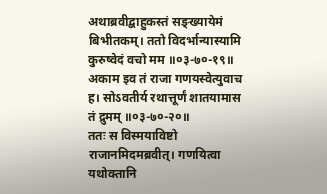अथाब्रवीद्बाहुकस्तं सङ्ख्यायेमं बिभीतकम्। ततो विदर्भान्यास्यामि कुरुष्वेदं वचो मम ॥०३-७०-१९॥
अकाम इव तं राजा गणयस्वेत्युवाच ह। सोऽवतीर्य रथात्तूर्णं शातयामास तं द्रुमम् ॥०३-७०-२०॥
ततः स विस्मयाविष्टो राजानमिदमब्रवीत्। गणयित्वा यथोक्तानि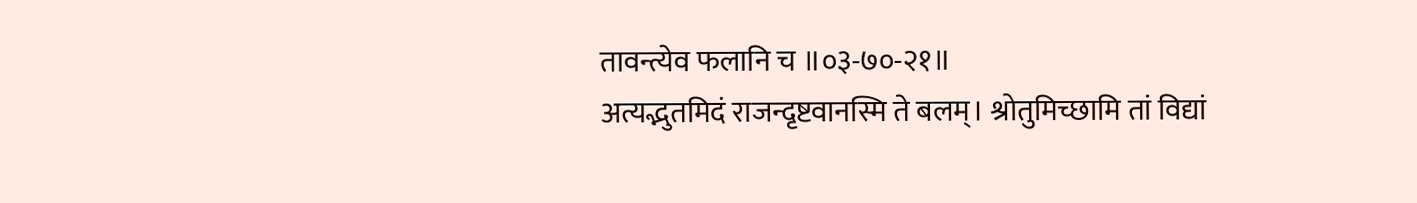तावन्त्येव फलानि च ॥०३-७०-२१॥
अत्यद्भुतमिदं राजन्दृष्टवानस्मि ते बलम्। श्रोतुमिच्छामि तां विद्यां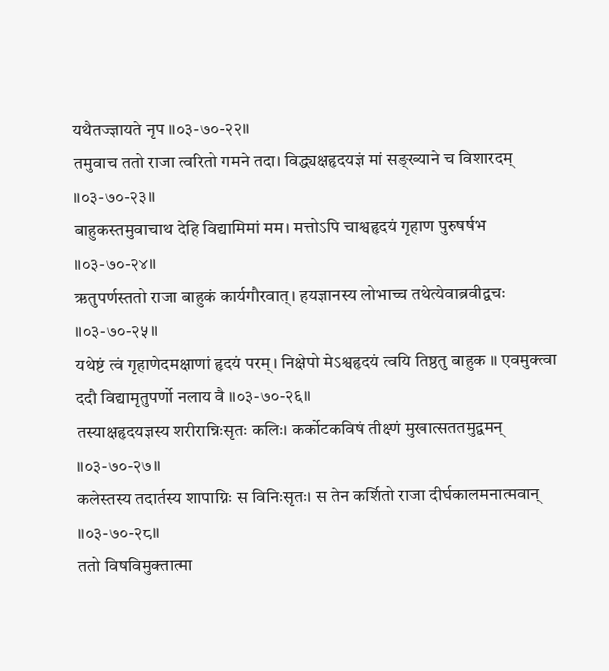यथैतज्ज्ञायते नृप ॥०३-७०-२२॥
तमुवाच ततो राजा त्वरितो गमने तदा। विद्ध्यक्षहृदयज्ञं मां सङ्ख्याने च विशारदम् ॥०३-७०-२३॥
बाहुकस्तमुवाचाथ देहि विद्यामिमां मम। मत्तोऽपि चाश्वहृदयं गृहाण पुरुषर्षभ ॥०३-७०-२४॥
ऋतुपर्णस्ततो राजा बाहुकं कार्यगौरवात्। हयज्ञानस्य लोभाच्च तथेत्येवाब्रवीद्वचः ॥०३-७०-२५॥
यथेष्टं त्वं गृहाणेदमक्षाणां हृदयं परम्। निक्षेपो मेऽश्वहृदयं त्वयि तिष्ठतु बाहुक ॥ एवमुक्त्वा ददौ विद्यामृतुपर्णो नलाय वै ॥०३-७०-२६॥
तस्याक्षहृदयज्ञस्य शरीरान्निःसृतः कलिः। कर्कोटकविषं तीक्ष्णं मुखात्सततमुद्वमन् ॥०३-७०-२७॥
कलेस्तस्य तदार्तस्य शापाग्निः स विनिःसृतः। स तेन कर्शितो राजा दीर्घकालमनात्मवान् ॥०३-७०-२८॥
ततो विषविमुक्तात्मा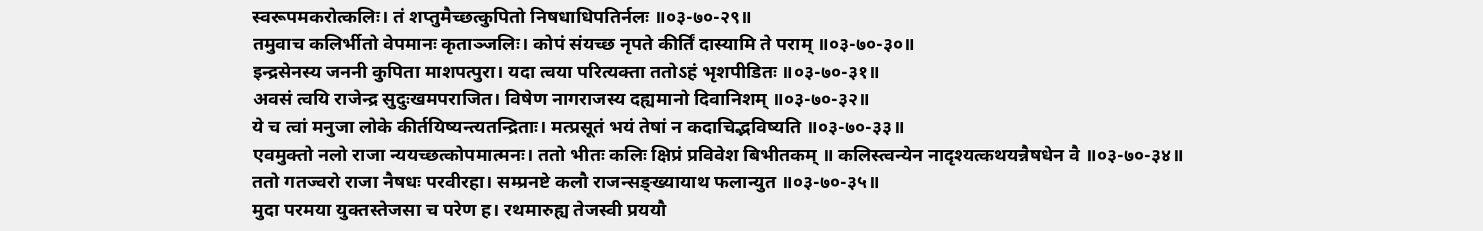स्वरूपमकरोत्कलिः। तं शप्तुमैच्छत्कुपितो निषधाधिपतिर्नलः ॥०३-७०-२९॥
तमुवाच कलिर्भीतो वेपमानः कृताञ्जलिः। कोपं संयच्छ नृपते कीर्तिं दास्यामि ते पराम् ॥०३-७०-३०॥
इन्द्रसेनस्य जननी कुपिता माशपत्पुरा। यदा त्वया परित्यक्ता ततोऽहं भृशपीडितः ॥०३-७०-३१॥
अवसं त्वयि राजेन्द्र सुदुःखमपराजित। विषेण नागराजस्य दह्यमानो दिवानिशम् ॥०३-७०-३२॥
ये च त्वां मनुजा लोके कीर्तयिष्यन्त्यतन्द्रिताः। मत्प्रसूतं भयं तेषां न कदाचिद्भविष्यति ॥०३-७०-३३॥
एवमुक्तो नलो राजा न्ययच्छत्कोपमात्मनः। ततो भीतः कलिः क्षिप्रं प्रविवेश बिभीतकम् ॥ कलिस्त्वन्येन नादृश्यत्कथयन्नैषधेन वै ॥०३-७०-३४॥
ततो गतज्वरो राजा नैषधः परवीरहा। सम्प्रनष्टे कलौ राजन्सङ्ख्यायाथ फलान्युत ॥०३-७०-३५॥
मुदा परमया युक्तस्तेजसा च परेण ह। रथमारुह्य तेजस्वी प्रययौ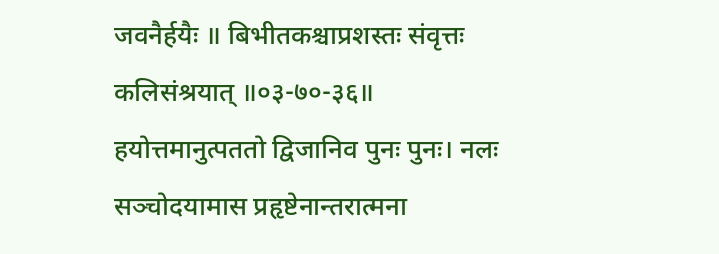जवनैर्हयैः ॥ बिभीतकश्चाप्रशस्तः संवृत्तः कलिसंश्रयात् ॥०३-७०-३६॥
हयोत्तमानुत्पततो द्विजानिव पुनः पुनः। नलः सञ्चोदयामास प्रहृष्टेनान्तरात्मना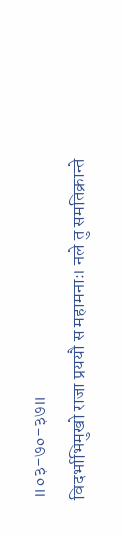॥०३-७०-३७॥
विदर्भाभिमुखो राजा प्रययौ स महामनाः। नले तु समतिक्रान्ते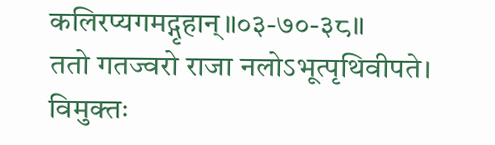कलिरप्यगमद्गृहान्॥०३-७०-३८॥
ततो गतज्वरो राजा नलोऽभूत्पृथिवीपते। विमुक्तः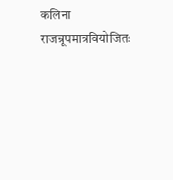कलिना राजन्रूपमात्रवियोजितः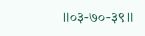॥०३-७०-३९॥